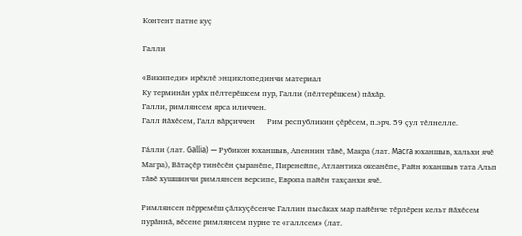Контент патне куҫ

Галли

«Википеди» ирĕклĕ энциклопединчи материал
Ку терминăн урăх пĕлтерĕшсем пур, Галли (пĕлтерĕшсем) пăхăр.
Галли, римлянсем ярса иличчен.
Галл йăхĕсем, Галл вăрçиччен      Рим республикин çĕрĕсем, п.эрч. 59 çул тĕлнелле.

Га́лли (лат. Gallia) — Рубикон юханшыв, Апеннин тăвĕ, Макра (лат. Macra юханшыв, хальхи ячĕ Магра), Вăтаçĕр тинĕсĕн çыранĕпе, Пиренейпе, Атлантика океанĕпе, Райн юханшыв тата Альп тăвĕ хушшинчи римлянсен версипе, Европа пайĕн тахçанхи ячĕ.

Римлянсен пĕрремĕш çăлкуçĕсенче Галлин пысăках мар пайĕнче тĕрлĕрен кельт йăхĕсем пурăннă, вĕсене римлянсем пурне те «галлсем» (лат.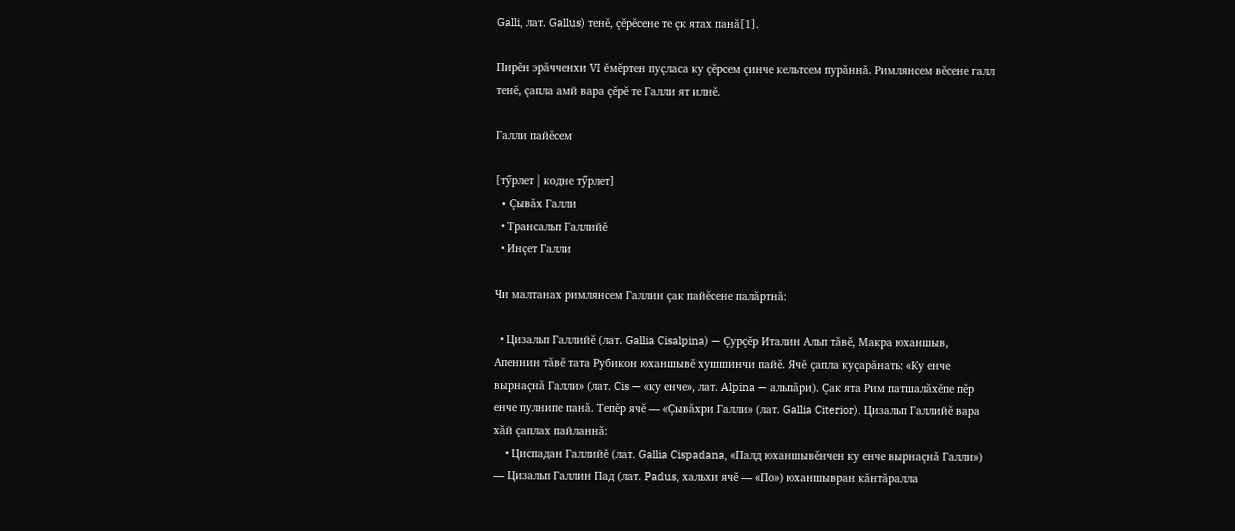Galli, лат. Gallus) тенĕ, çĕрĕсене те çк ятах панă[1].

Пирĕн эрăчченхи VI ĕмĕртен пуçласа ку çĕрсем çинче кельтсем пурăннă. Римлянсем вĕсене галл тенĕ, çапла амй вара çĕрĕ те Галли ят илнĕ.

Галли пайĕсем

[тӳрлет | кодне тӳрлет]
  • Çывăх Галли
  • Трансальп Галлийĕ
  • Инçет Галли

Чи малтанах римлянсем Галлин çак пайĕсене палăртнă:

  • Цизальп Галлийĕ (лат. Gallia Cisalpina) — Çурçĕр Италин Альп тăвĕ, Макра юханшыв, Апеннин тăвĕ тата Рубикон юханшывĕ хушшинчи пайĕ. Ячĕ çапла куçарăнать: «Ку енче вырнаçнă Галли» (лат. Cis — «ку енче», лат. Alpina — альпăри). Çак ята Рим патшалăхĕпе пĕр енче пулнипе панă. Тепĕр ячĕ — «Çывăхри Галли» (лат. Gallia Citerior). Цизальп Галлийĕ вара хăй çаплах пайланнă:
    • Циспадан Галлийĕ (лат. Gallia Cispadana, «Палд юханшывĕнчен ку енче вырнаçнă Галли») — Цизальп Галлин Пад (лат. Padus, хальхи ячĕ — «По») юханшывран кăнтăралла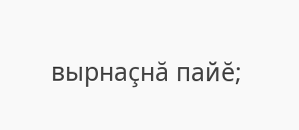вырнаçнă пайĕ;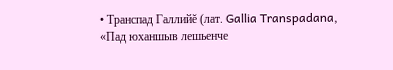• Транспад Галлийĕ (лат. Gallia Transpadana, «Пад юханшыв лешьенче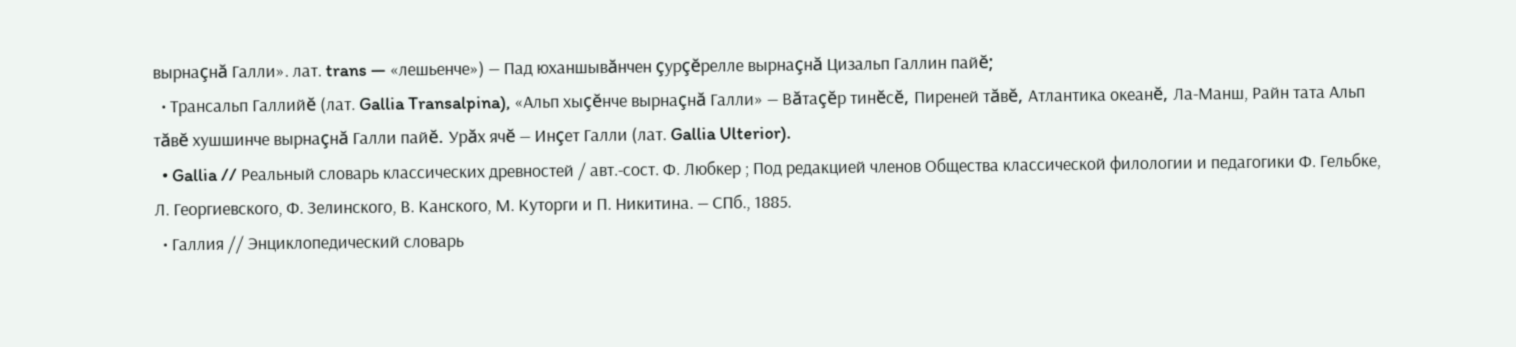вырнаçнă Галли». лат. trans — «лешьенче») — Пад юханшывăнчен çурçĕрелле вырнаçнă Цизальп Галлин пайĕ;
  • Трансальп Галлийĕ (лат. Gallia Transalpina), «Альп хыçĕнче вырнаçнă Галли» — Вăтаçĕр тинĕсĕ, Пиреней тăвĕ, Атлантика океанĕ, Ла-Манш, Райн тата Альп тăвĕ хушшинче вырнаçнă Галли пайĕ. Урăх ячĕ — Инçет Галли (лат. Gallia Ulterior).
  • Gallia // Реальный словарь классических древностей / авт.-сост. Ф. Любкер ; Под редакцией членов Общества классической филологии и педагогики Ф. Гельбке, Л. Георгиевского, Ф. Зелинского, В. Канского, М. Куторги и П. Никитина. — СПб., 1885.
  • Галлия // Энциклопедический словарь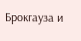Брокгауза и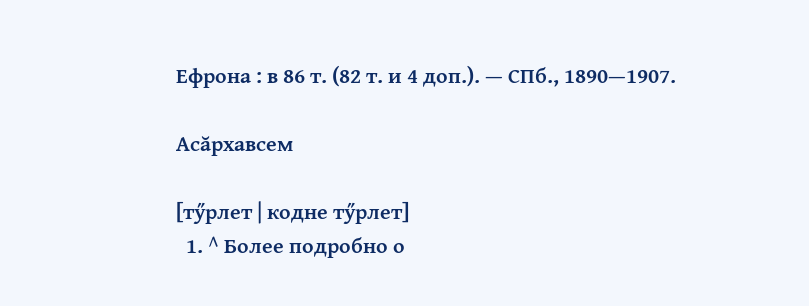Ефрона : в 86 т. (82 т. и 4 доп.). — СПб., 1890—1907.

Асăрхавсем

[тӳрлет | кодне тӳрлет]
  1. ^ Более подробно о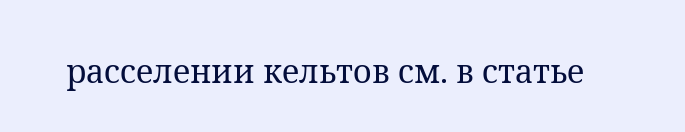расселении кельтов см. в статье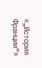«„История Франции“»